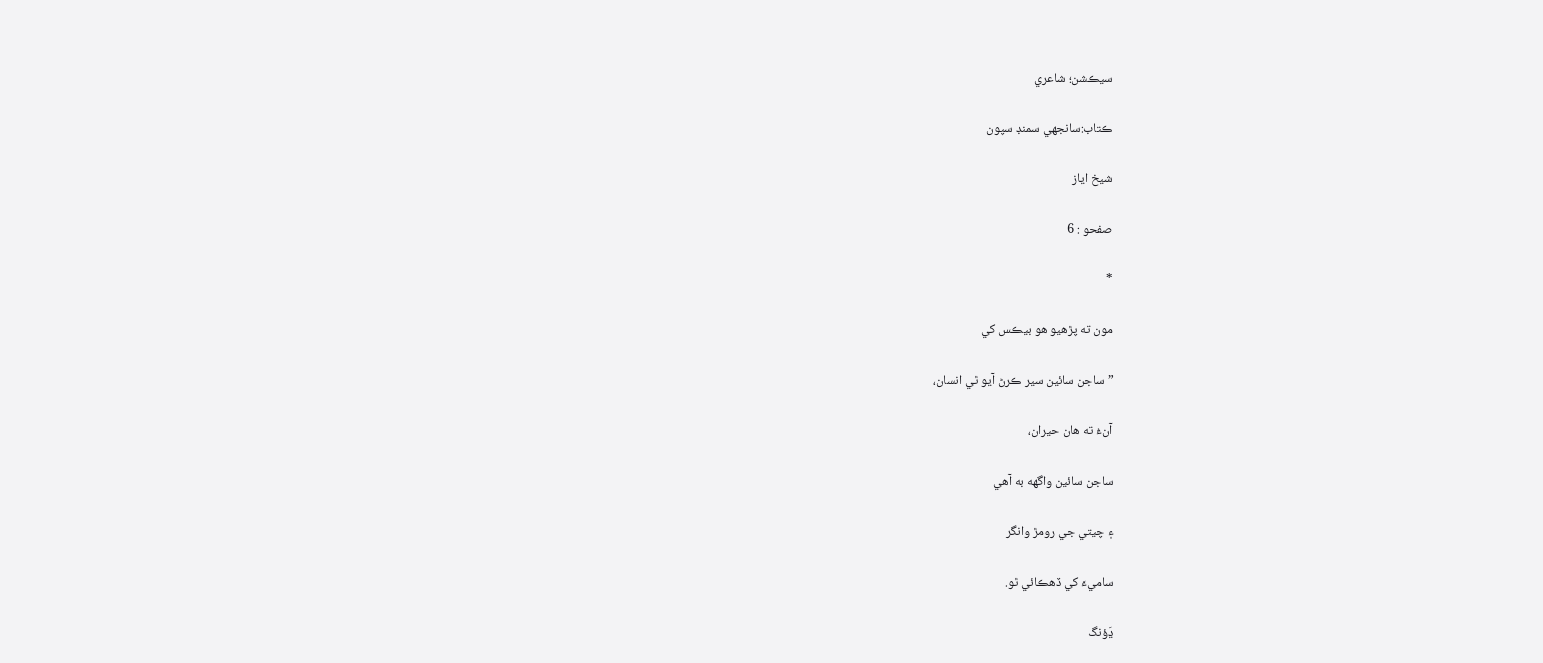سيڪشن؛ شاعري

ڪتاب:سانجهي سمنڊ سپون

شيخ اياز

صفحو : 6

*

مون ته پڙهيو هو بيڪس کي

”ساجن سائين سير ڪرڻ آيو ٿي انسان،

آنءُ ته هان حيران،

ساجن سائين واگهه به آهي

۽ چيتي جي رومڙ وانگر

ساميءَ کي ڏهڪائي ٿو.

ڍَؤنگ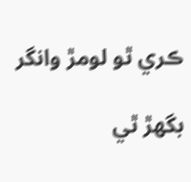ڪري ٿو لومڙ وانگر

بگهڙ ٿي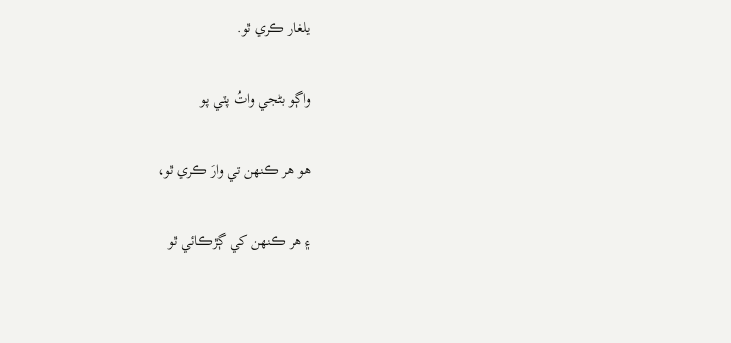يلغار ڪري ٿو.

واڳو بڻجي واتُ پٽي پو

هو هر ڪنهن تي وارَ ڪري ٿو،

۽ هر ڪنهن کي ڳڙڪائي ٿو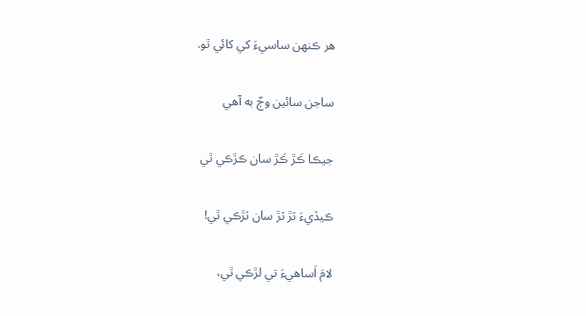هر ڪنهن ساسيءَ کي کائي ٿو.

ساجن سائين وڄّ به آهي

جيڪا ڪَڙ ڪَڙ سان ڪڙڪي ٿي

ڪيڏيءَ ٽڙ ٽڙ سان ٽڙڪي ٿي!

لامَ اَساهيءَ تي لڙڪي ٿي،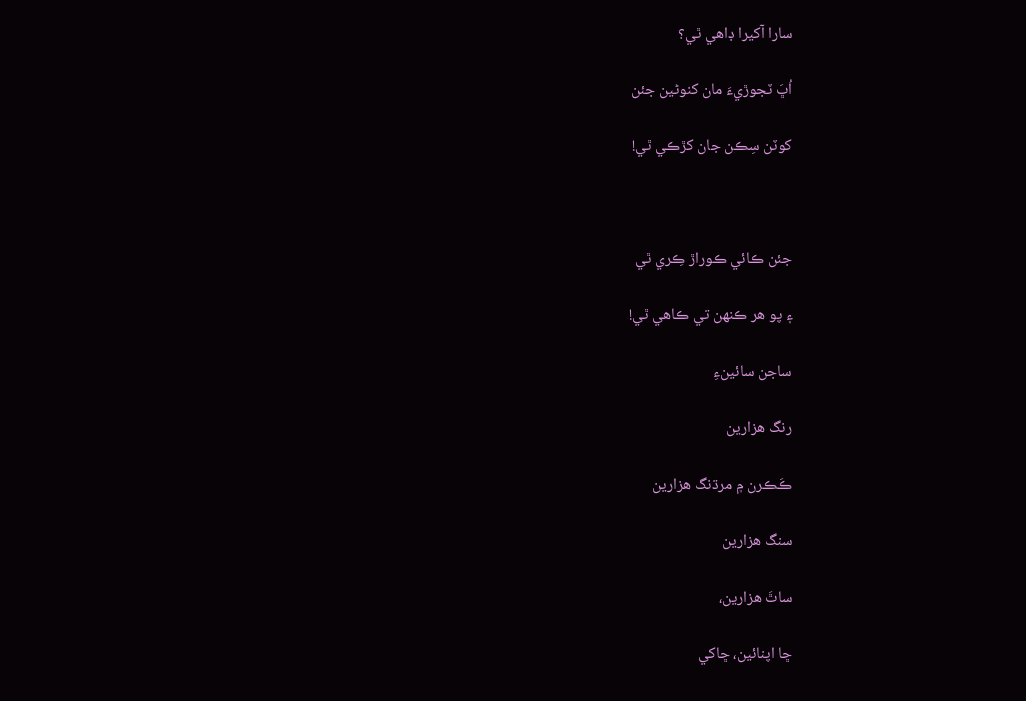سارا آکيرا ڊاهي ٿي؟

اُڀَ ٽجوڙيءَ مان کنوڻين جئن

کوٽن سِڪن جان کڙڪي ٿي!



جئن ڪائي ڪوراڙ ڪِري ٿي

۽ پو هر ڪنهن تي ڪاهي ٿي!

ساجن سائينءِ

رنگ هزارين

ڪَڪرن ۾ مرڌنگ هزارين

سنگ هزارين

ساٿَ هزارين،

ڇا اپنائين، ڇاکي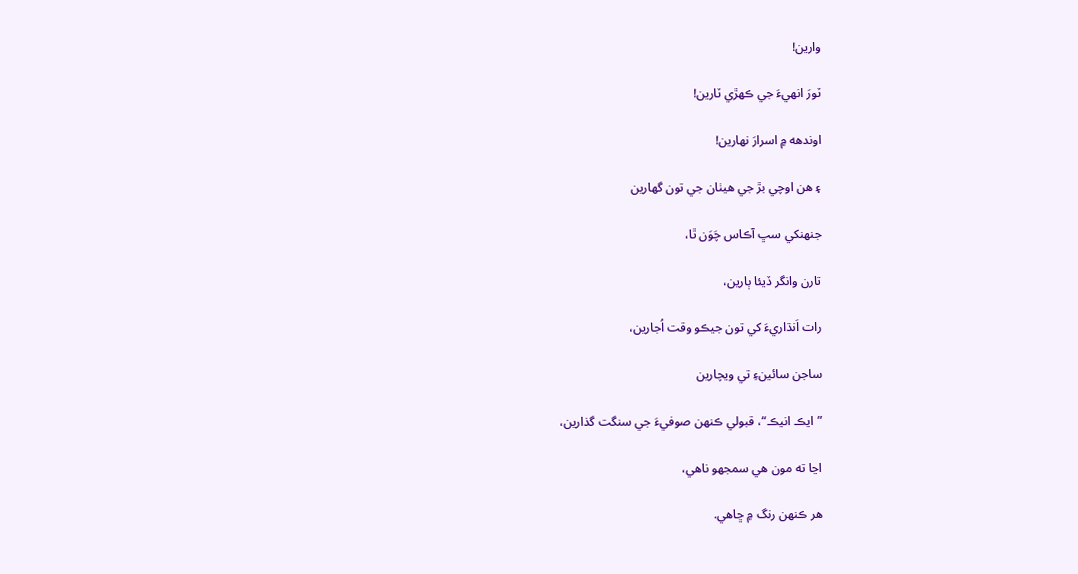وارين!

ٽورَ انهيءَ جي ڪهڙي ٽارين!

اوندهه ۾ اسرارَ نهارين!

۽ هن اوچي بڙ جي هيٺان جي تون گهارين

جنهنکي سڀ آڪاس چَوَن ٿا،

تارن وانگر ڏيئا ٻارين،

رات اَنڌاريءَ کي تون جيڪو وقت اُجارين،

ساجن سائينءِ تي ويچارين

”ايڪ انيڪ“، قبولي ڪنهن صوفيءَ جي سنگت گذارين،

اڃا ته مون هي سمجهو ناهي،

هر ڪنهن رنگ ۾ ڇاهي.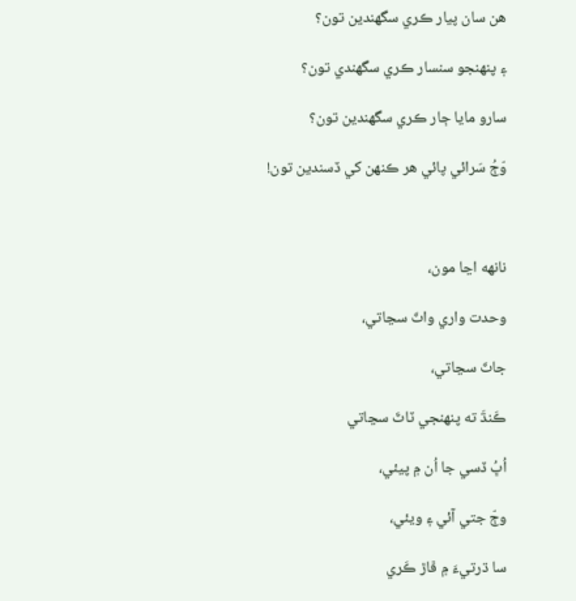هن سان پيار ڪري سگهندين تون؟

۽ پنهنجو سنسار ڪري سگهندي تون؟

سارو مايا ڄار ڪري سگهندين تون؟

وّڄُ سَرائي پائي هر ڪنهن کي ڏسندين تون!



نانهه اڃا مون،

وحدت واري واٽَ سڃاتي،

جاٽَ سڃاتي،

ڪَنڌَ ته پنهنجي ٽاٽَ سڃاتي

اُڀُ ڏسي جا اُن ۾ پيئي،

وڄّ جتي آئي ۽ ويئي،

سا ڌرتيءَ ۾ ڦاڙ ڪَري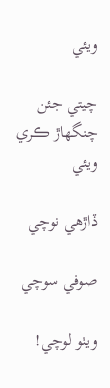ويئي

چيتي جئن چنگهاڙ ڪري ويئي

ڏاڙهي نوچي

صوفي سوچي

ويٺو لوچي!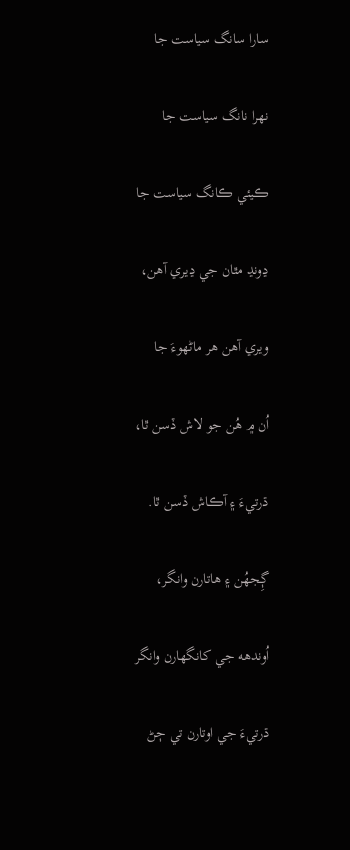سارا سانگ سياست جا

نهرا نانگ سياست جا

ڪيئي ڪانگ سياست جا

ڍونڍ مٿان جي ڍيري آهن،

ويري آهن هر ماڻهوءَ جا

اُن ۾ هُن جو لاش ڏسن ٿا،

ڌرتيءَ ۽ آڪاش ڏسن ٿا.

ڳِجهُن ۽ هاتارن وانگر،

اُوندهه جي کانگهارن وانگر

ڌرتيءَ جي اوتارن تي ڄڻ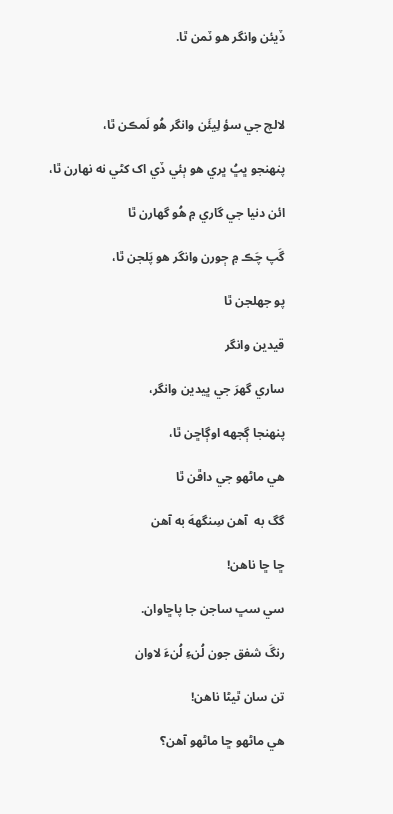ڏيئن وانگر هو ٽمن ٿا.



لالچ جي سؤ لِيئَن وانگر هُو لَمڪن ٿا،

پنهنجو ڀڀُ ڀري هو ٻئي ڏي اک کڻي نه نهارن ٿا،

ائن دنيا جي گاري ۾ هُو گهارن ٿا

گَپ چَڪ ۾ ڄورن وانگر هو پَلجن ٿا،

پو جهلجن ٿا

قيدين وانگر

ساري گهرَ جي ڀيدين وانگر،

پنهنجا ڳجهه اوڳاڇن ٿا،

هي ماڻهو جي داڦن ٿا

گگ به  آهن سِنگههَ به آهن

ڇا ڇا ناهن!

سي سڀ ساجن جا پاڇاوان.

رنگَ شفق جون لُنءِ لُنءَ لاوان

تن سان ٿيڻا ناهن!

هي ماڻهو ڇا ماڻهو آهن؟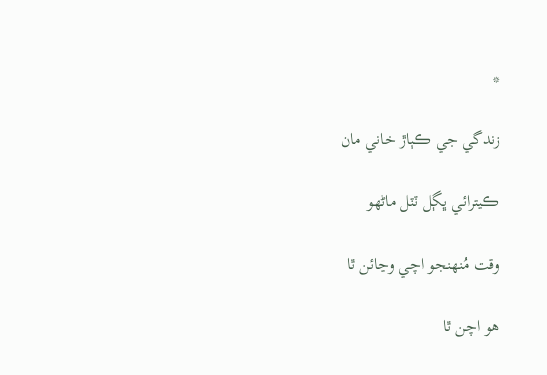*

زندگي جي ڪٻاڙ خاني مان

ڪيترائي ڀڳل ٽٽل ماڻهو

وقت مُنهنجو اچي وڃائن ٿا

هو اچن ٿا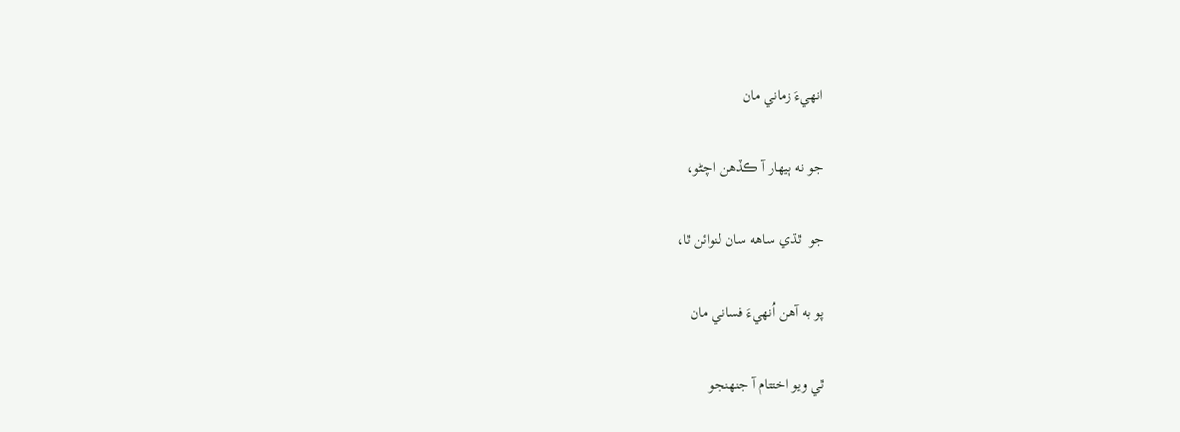انهيءَ زماني مان

جو نه ٻيهار آ ڪڏهن اچڻو،

جو  ٿڌي ساهه سان لنوائن ٿا،

پو به آهن اُنهيءَ فساني مان

ٿي ويو اختتام آ جنهنجو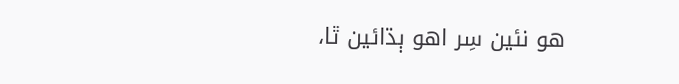هو نئين سِر اهو ٻڌائين ٿا،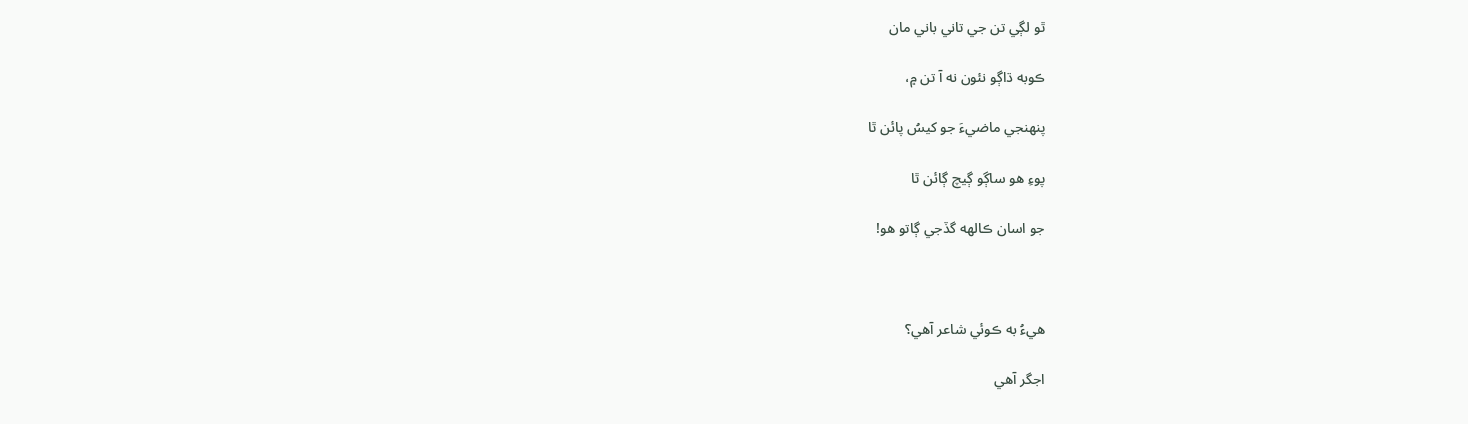ٿو لڳي تن جي تاني باني مان

ڪوبه ڌاڳو نئون نه آ تن ۾،

پنهنجي ماضيءَ جو کيسُ پائن ٿا

پوءِ هو ساڳو ڳيچ ڳائن ٿا

جو اسان ڪالهه گڏجي ڳاتو هو!



هيءُ به ڪوئي شاعر آهي؟

اجگر آهي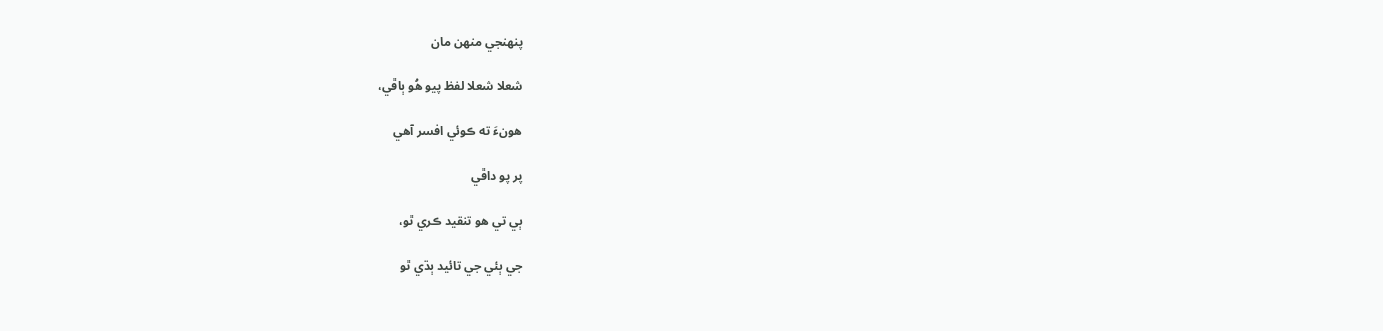پنهنجي منهن مان

شعلا شعلا لفظ پيو هُو ٻاڦي،

هونءَ ته ڪوئي افسر آهي

پر پو داڦي

ٻي تي هو تنقيد ڪري ٿو،

جي ٻئي جي تائيد ٻڌي ٿو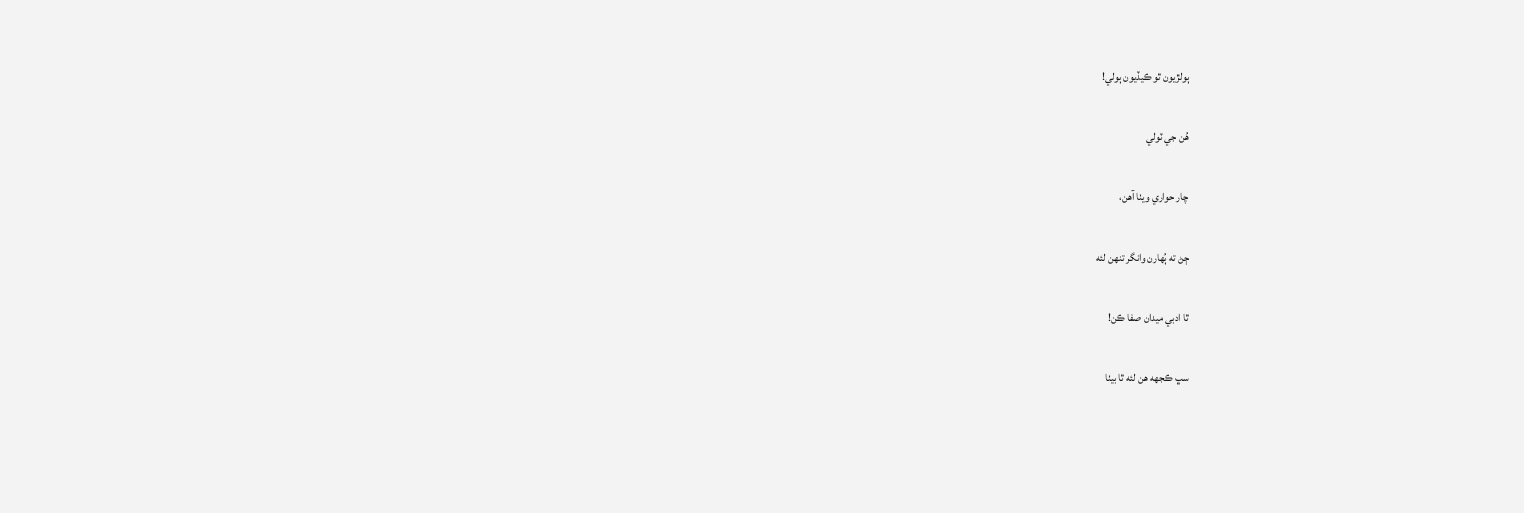ٻولڙيون ٿو ڪيڏيون ٻولي!

هُن جي ٽولي

چار حواري ويٺا آهن،

ڄڻ ته ٻُهارن وانگر تنهن لئه

ٿا ادبي ميدان صفا ڪن!

سڀ ڪجهه هن لئه ٿا بيٺا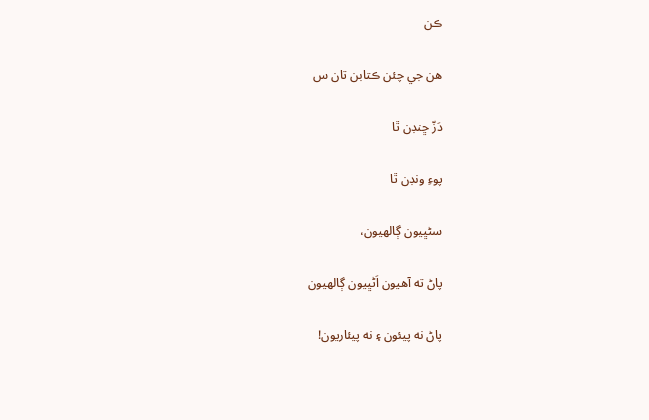ڪن

هن جي چئن ڪتابن تان س

دَزّ ڇنڊن ٿا

پوءِ ونڊن ٿا

سڻڀيون ڳالهيون،

پاڻ ته آهيون اَڻڀيون ڳالهيون

پاڻ نه پيئون ۽ نه پيئاريون!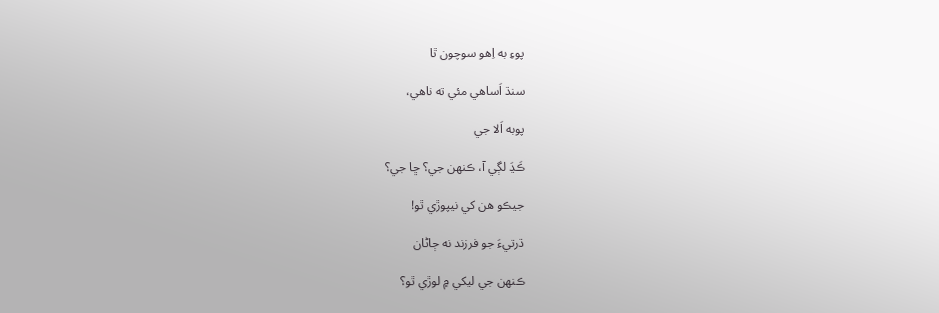پوءِ به اِهو سوچون ٿا

سنڌ اَساهي مئي ته ناهي،

پوبه اَلا جي

ڪَڍَ لڳي آ، ڪنهن جي؟ ڇا جي؟

جيڪو هن کي نيپوڙي ٿو!

ڌرتيءَ جو فرزند نه ڄاڻان

ڪنهن جي ليکي ۾ لوڙي ٿو؟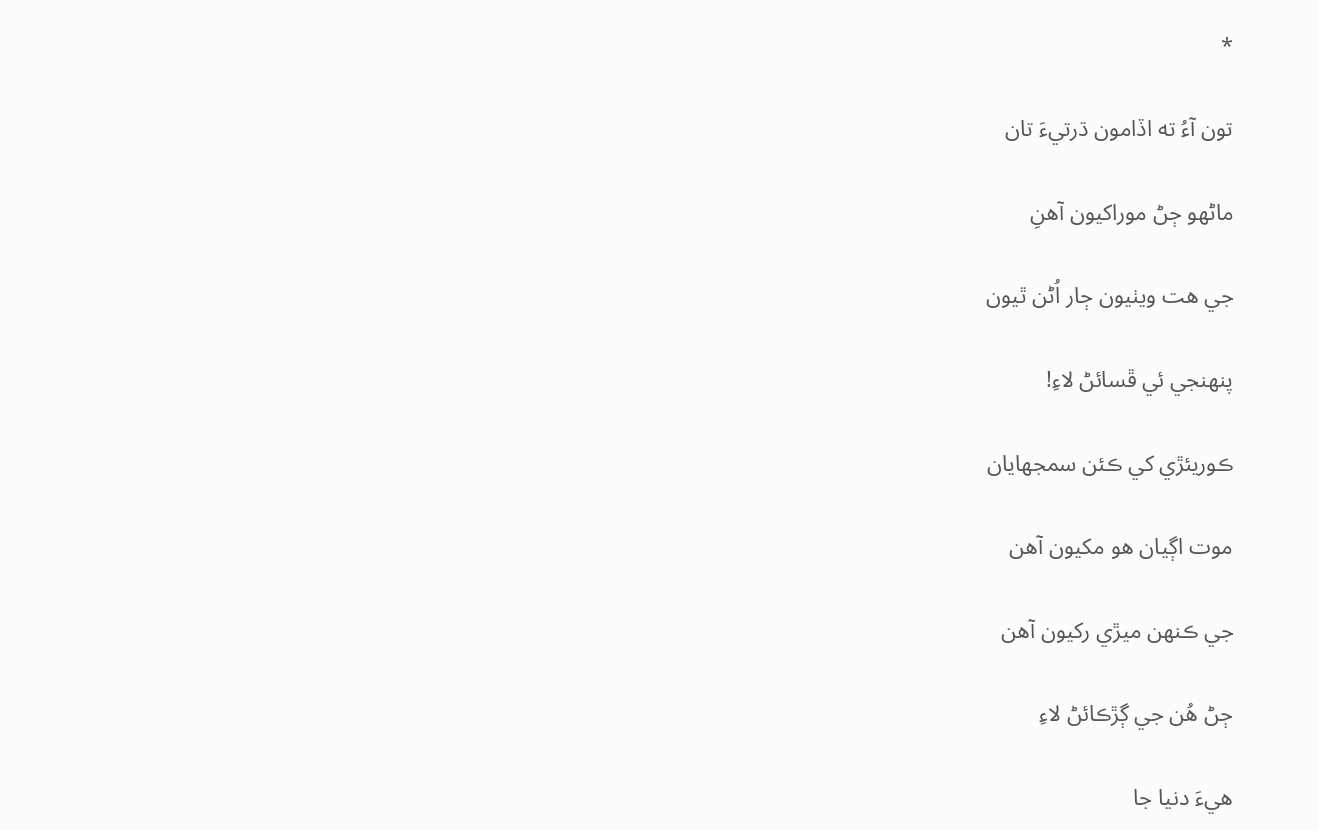*

تون آءُ ته اڏامون ڌرتيءَ تان

ماڻهو ڄڻ موراکيون آهنِ

جي هت ويٺيون ڄار اُڻن ٿيون

پنهنجي ئي ڦسائڻ لاءِ!

ڪوريئڙي کي ڪئن سمجهايان

موت اڳيان هو مکيون آهن

جي ڪنهن ميڙي رکيون آهن

ڄڻ هُن جي ڳڙڪائڻ لاءِ

هيءَ دنيا جا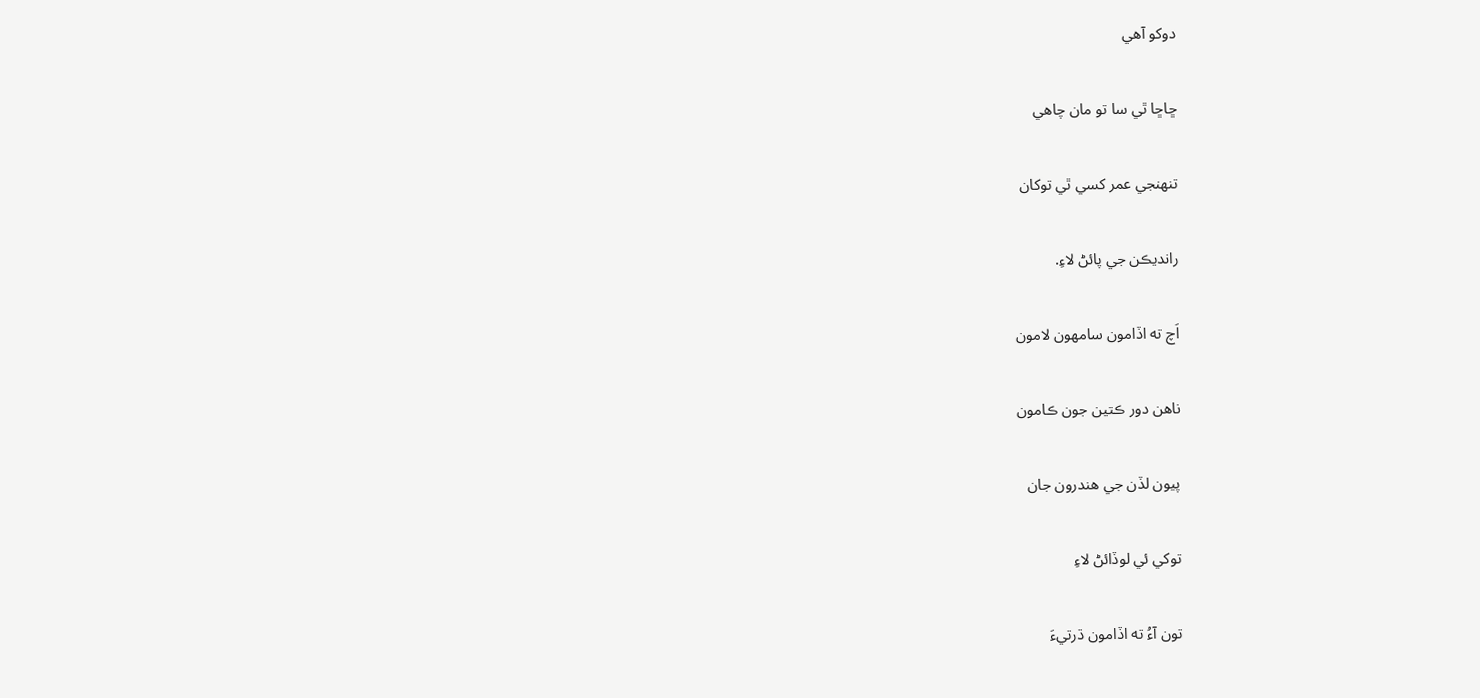دوکو آهي

ڇاڇا ٿي سا تو مان چاهي

تنهنجي عمر کسي ٿي توکان

رانديڪن جي پائڻ لاءِ.

اَچ ته اڏامون سامهون لامون

ناهن دور ڪتين جون ڪامون

پيون لڏن جي هندرون جان

توکي ئي لوڏائڻ لاءِ

تون آءُ ته اڏامون ڌرتيءَ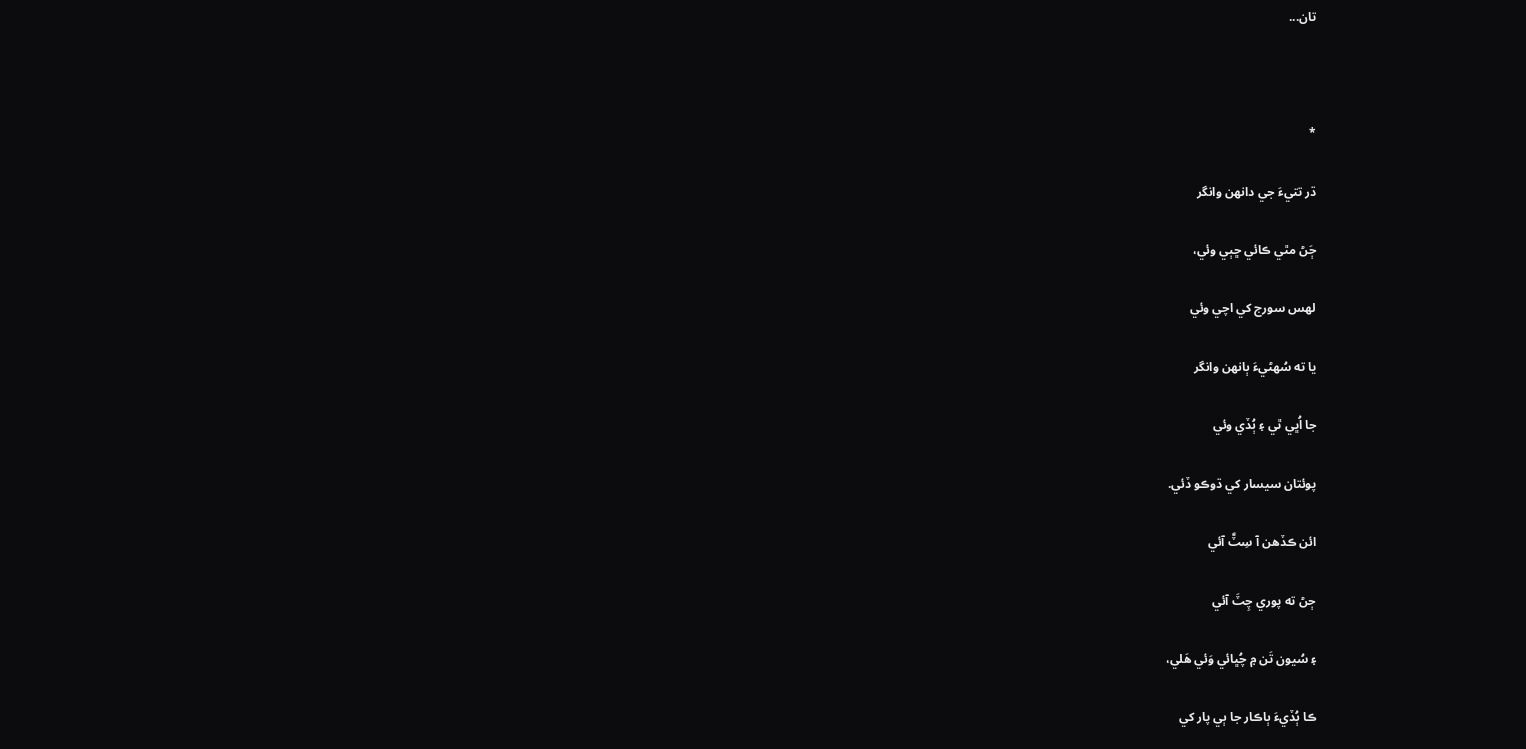تان...



*

ڌر تتيءَ جي دانهن وانگر

ڄَڻ مٿي ڪائي ڇٻي وئي،

لهس سورج کي اچي وئي

يا ته سُهڻيءَ ٻانهن وانگر

جا اُڀي ٿي ۽ ٻُڏي وئي

پوئتان سيسار کي ڌوڪو ڏئي.

ائن ڪڏهن آ سِٽَّ آئي

ڄڻ ته پوري چِٽَ آئي

۽ سُيون تَن ۾ چُڀائي وَئي هَلي،

ڪا ٻُڏيءَ ٻاڪار جا ٻي پار کي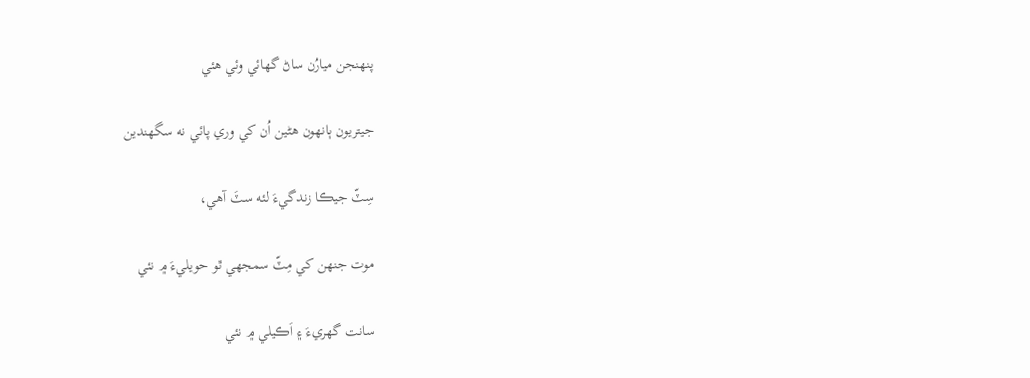پنهنجن ميارُن ساڻ گهائي وئي هئي

جيتريون ٻانهون هڻين اُن کي وري پائي نه سگهندين

سِٽّ جيڪا زندگيءَ لئه سٽَ آهي،

موت جنهن کي مِٽّ سمجهي ٿو حويليءَ ۾ نئي

سانت گهريءَ ۽ اَڪيلي ۾ نئي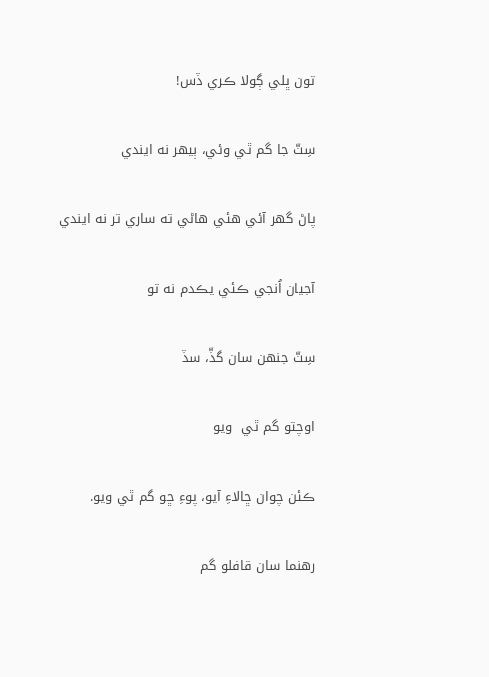تون ڀلي ڳولا ڪري ڏس!

سِٽّ جا گم ٿي وئي، ٻيهر نه ايندي

پاڻ گهر آئي هئي هاڻي ته ساري تر نه ايندي

آجيان اُنجي ڪئي يڪدم نه تو

سِٽّ جنهن سان گڏّ، سڏ

اوچتو گم ٿي  ويو

ڪئن چوان ڇالاءِ آيو، پوءِ ڇو گم ٿي ويو.

رهنما سان قافلو گم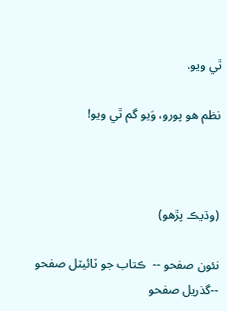ٿي ويو.

نظم هو پورو، وَيو گم ٿي ويو!



(وڌيڪ پڙهو)

نئون صفحو --  ڪتاب جو ٽائيٽل صفحو --گذريل صفحو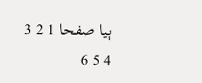ٻيا صفحا 1 2 3 4 5 6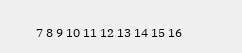7 8 9 10 11 12 13 14 15 16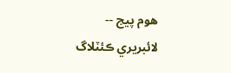هوم پيج -- لائبريري ڪئٽلاگ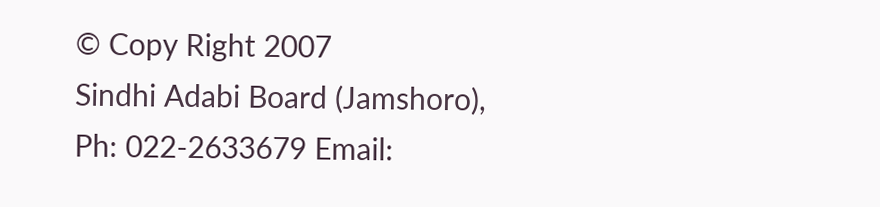© Copy Right 2007
Sindhi Adabi Board (Jamshoro),
Ph: 022-2633679 Email: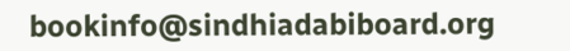bookinfo@sindhiadabiboard.org